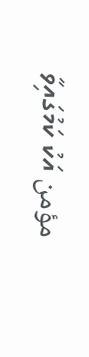مؤمن އަކު ކަމުގައިވާ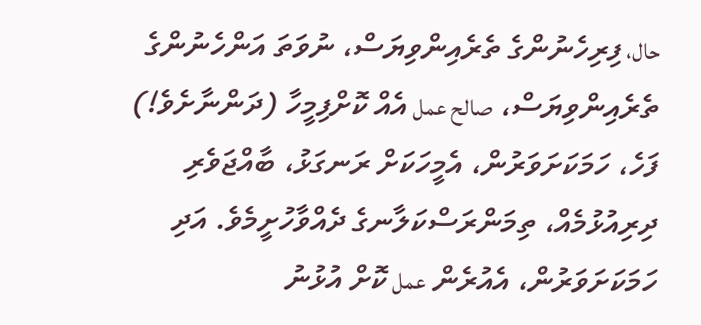حال، ފިރިހެނުންގެ ތެރެއިންވިޔަސް، ނުވަތަ އަންހެނުންގެ ތެރެއިންވިޔަސް، صالح عمل އެއް ކޮށްފިމީހާ (ދަންނާށެވެ!) ފަހެ، ހަމަކަށަވަރުން، އެމީހަކަށް ރަނގަޅު، ބާއްޖަވެރި ދިރިއުޅުމެއް، ތިމަންރަސްކަލާނގެ ދެއްވާހުށީމެވެ. އަދި ހަމަކަށަވަރުން، އެއުރެން عمل ކޮށް އުޅުނު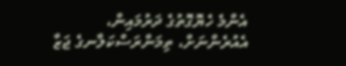އެންމެ ހެޔޮގޮތުގެ ދަރުމައިން، އެއުރެންނަށް، ތިމަންރަސްކަލާނގެ ޖަޒާ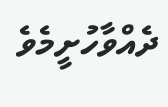ދެއްވާހުށީމެވެ